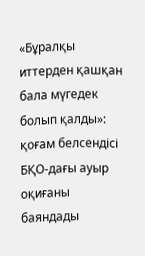«Бұралқы иттерден қашқан бала мүгедек болып қалды»: қоғам белсендісі БҚО-дағы ауыр оқиғаны баяндады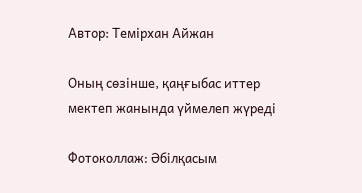Автор: Темірхан Айжан

Оның сөзінше, қаңғыбас иттер мектеп жанында үймелеп жүреді

Фотоколлаж: Әбілқасым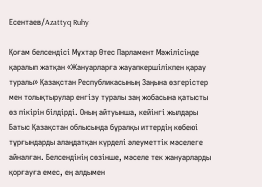Есентаев/Azattyq Ruhy

Қоғам белсендісі Мұхтар Өтес Парламент Мәжілісінде қаралып жатқан «Жануарларға жауапкершілікпен қарау туралы» Қазақстан Республикасының Заңына өзгерістер мен толықтырулар енгізу туралы заң жобасына қатысты өз пікірін білдірді. Оның айтуынша, кейінгі жылдары Батыс Қазақстан облысында бұралқы иттердің көбеюі тұрғындарды алаңдатқан күрделі әлеуметтік мәселеге айналған. Белсендінің сөзінше, мәселе тек жануарларды қорғауға емес, ең алдымен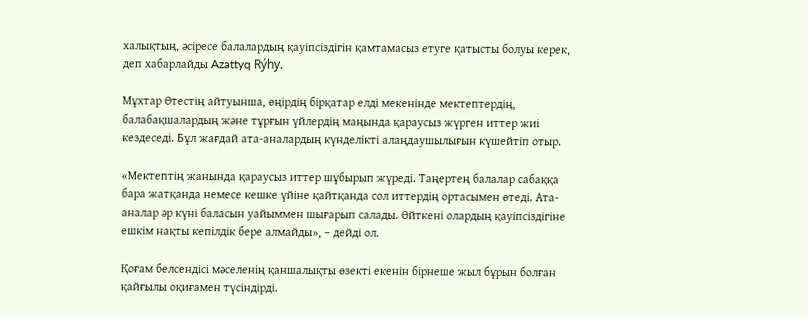халықтың, әсіресе балалардың қауіпсіздігін қамтамасыз етуге қатысты болуы керек, деп хабарлайды Azattyq Rýhy.

Мұхтар Өтестің айтуынша, өңірдің бірқатар елді мекенінде мектептердің, балабақшалардың және тұрғын үйлердің маңында қараусыз жүрген иттер жиі кездеседі. Бұл жағдай ата-аналардың күнделікті алаңдаушылығын күшейтіп отыр.

«Мектептің жанында қараусыз иттер шұбырып жүреді. Таңертең балалар сабаққа бара жатқанда немесе кешке үйіне қайтқанда сол иттердің ортасымен өтеді. Ата-аналар әр күні баласын уайыммен шығарып салады. Өйткені олардың қауіпсіздігіне ешкім нақты кепілдік бере алмайды», – дейді ол.

Қоғам белсендісі мәселенің қаншалықты өзекті екенін бірнеше жыл бұрын болған қайғылы оқиғамен түсіндірді.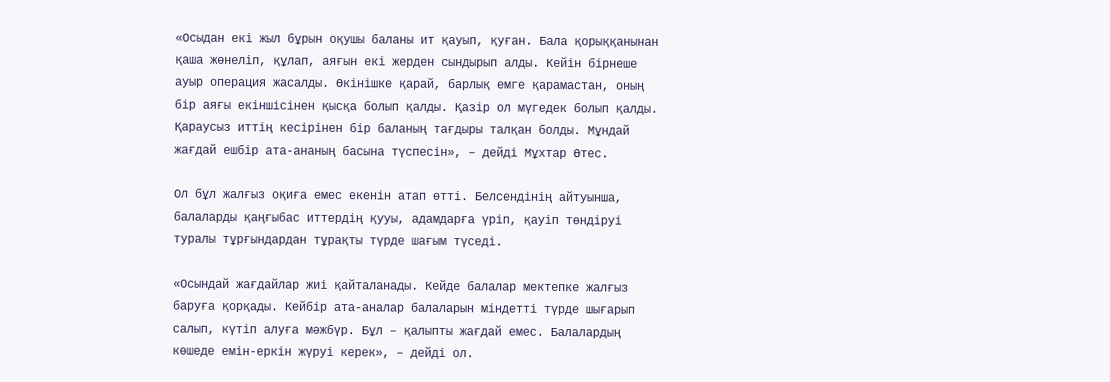«Осыдан екі жыл бұрын оқушы баланы ит қауып, қуған. Бала қорыққанынан қаша жөнеліп, құлап, аяғын екі жерден сындырып алды. Кейін бірнеше ауыр операция жасалды. Өкінішке қарай, барлық емге қарамастан, оның бір аяғы екіншісінен қысқа болып қалды. Қазір ол мүгедек болып қалды. Қараусыз иттің кесірінен бір баланың тағдыры талқан болды. Мұндай жағдай ешбір ата-ананың басына түспесін», – дейді Мұхтар Өтес.

Ол бұл жалғыз оқиға емес екенін атап өтті. Белсендінің айтуынша, балаларды қаңғыбас иттердің қууы, адамдарға үріп, қауіп төндіруі туралы тұрғындардан тұрақты түрде шағым түседі.

«Осындай жағдайлар жиі қайталанады. Кейде балалар мектепке жалғыз баруға қорқады. Кейбір ата-аналар балаларын міндетті түрде шығарып салып, күтіп алуға мәжбүр. Бұл – қалыпты жағдай емес. Балалардың көшеде емін-еркін жүруі керек», – дейді ол.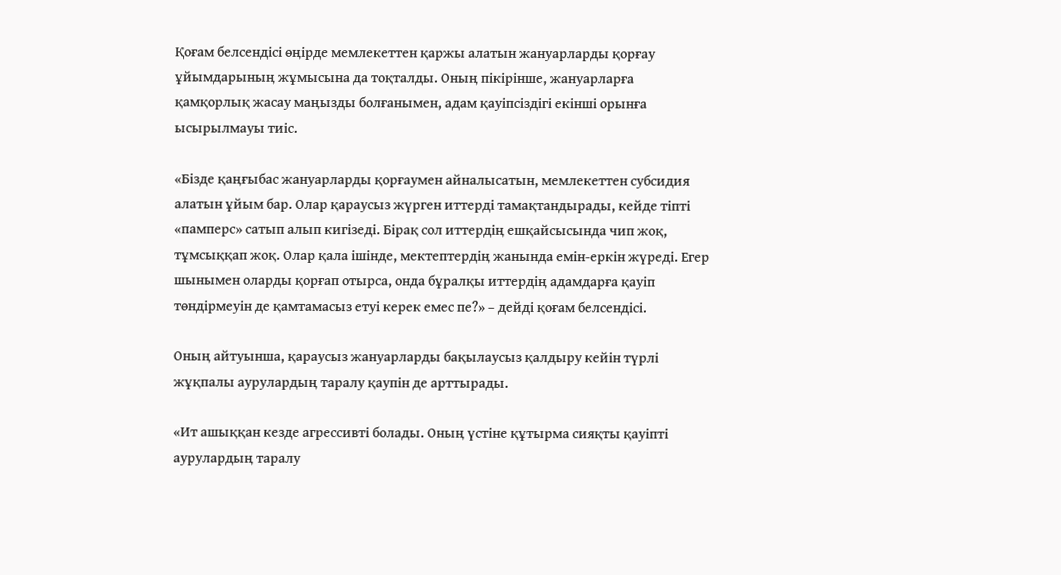Қоғам белсендісі өңірде мемлекеттен қаржы алатын жануарларды қорғау ұйымдарының жұмысына да тоқталды. Оның пікірінше, жануарларға қамқорлық жасау маңызды болғанымен, адам қауіпсіздігі екінші орынға ысырылмауы тиіс.

«Бізде қаңғыбас жануарларды қорғаумен айналысатын, мемлекеттен субсидия алатын ұйым бар. Олар қараусыз жүрген иттерді тамақтандырады, кейде тіпті «памперс» сатып алып кигізеді. Бірақ сол иттердің ешқайсысында чип жоқ, тұмсыққап жоқ. Олар қала ішінде, мектептердің жанында емін-еркін жүреді. Егер шынымен оларды қорғап отырса, онда бұралқы иттердің адамдарға қауіп төндірмеуін де қамтамасыз етуі керек емес пе?» – дейді қоғам белсендісі.

Оның айтуынша, қараусыз жануарларды бақылаусыз қалдыру кейін түрлі жұқпалы аурулардың таралу қаупін де арттырады.

«Ит ашыққан кезде агрессивті болады. Оның үстіне құтырма сияқты қауіпті аурулардың таралу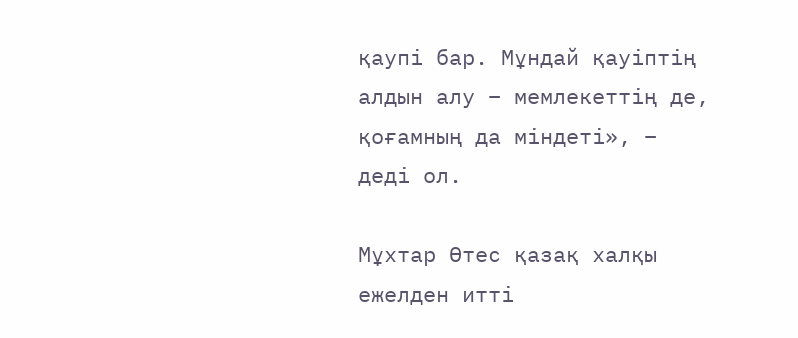қаупі бар. Мұндай қауіптің алдын алу – мемлекеттің де, қоғамның да міндеті», – деді ол.

Мұхтар Өтес қазақ халқы ежелден итті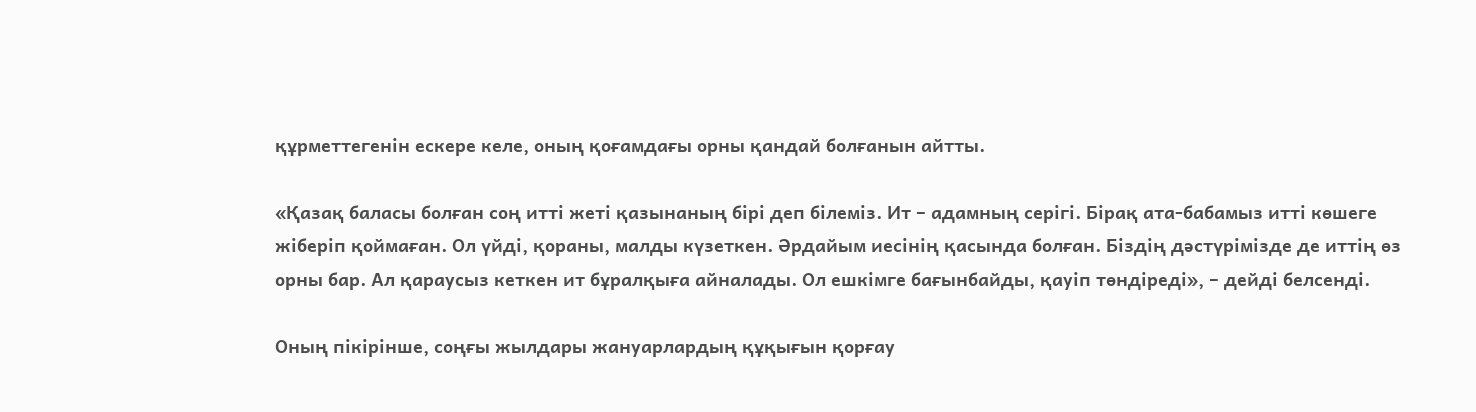құрметтегенін ескере келе, оның қоғамдағы орны қандай болғанын айтты.

«Қазақ баласы болған соң итті жеті қазынаның бірі деп білеміз. Ит – адамның серігі. Бірақ ата-бабамыз итті көшеге жіберіп қоймаған. Ол үйді, қораны, малды күзеткен. Әрдайым иесінің қасында болған. Біздің дәстүрімізде де иттің өз орны бар. Ал қараусыз кеткен ит бұралқыға айналады. Ол ешкімге бағынбайды, қауіп төндіреді», – дейді белсенді.

Оның пікірінше, соңғы жылдары жануарлардың құқығын қорғау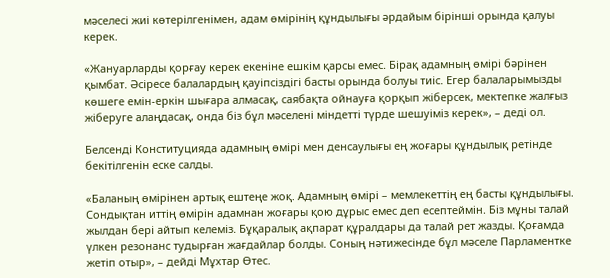мәселесі жиі көтерілгенімен, адам өмірінің құндылығы әрдайым бірінші орында қалуы керек.

«Жануарларды қорғау керек екеніне ешкім қарсы емес. Бірақ адамның өмірі бәрінен қымбат. Әсіресе балалардың қауіпсіздігі басты орында болуы тиіс. Егер балаларымызды көшеге емін-еркін шығара алмасақ, саябақта ойнауға қорқып жіберсек, мектепке жалғыз жіберуге алаңдасақ, онда біз бұл мәселені міндетті түрде шешуіміз керек», – деді ол.

Белсенді Конституцияда адамның өмірі мен денсаулығы ең жоғары құндылық ретінде бекітілгенін еске салды.

«Баланың өмірінен артық ештеңе жоқ. Адамның өмірі – мемлекеттің ең басты құндылығы. Сондықтан иттің өмірін адамнан жоғары қою дұрыс емес деп есептеймін. Біз мұны талай жылдан бері айтып келеміз. Бұқаралық ақпарат құралдары да талай рет жазды. Қоғамда үлкен резонанс тудырған жағдайлар болды. Соның нәтижесінде бұл мәселе Парламентке жетіп отыр», – дейді Мұхтар Өтес.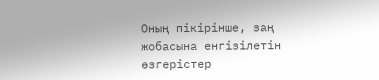Оның пікірінше, заң жобасына енгізілетін өзгерістер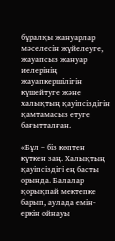бұралқы жануарлар мәселесін жүйелеуге, жауапсыз жануар иелерінің жауапкершілігін күшейтуге және халықтың қауіпсіздігін қамтамасыз етуге бағытталған.

«Бұл – біз көптен күткен заң. Халықтың қауіпсіздігі ең басты орында. Балалар қорықпай мектепке барып, аулада емін-еркін ойнауы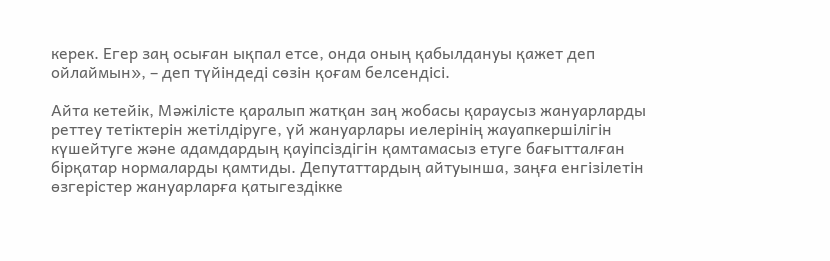керек. Егер заң осыған ықпал етсе, онда оның қабылдануы қажет деп ойлаймын», – деп түйіндеді сөзін қоғам белсендісі.

Айта кетейік, Мәжілісте қаралып жатқан заң жобасы қараусыз жануарларды реттеу тетіктерін жетілдіруге, үй жануарлары иелерінің жауапкершілігін күшейтуге және адамдардың қауіпсіздігін қамтамасыз етуге бағытталған бірқатар нормаларды қамтиды. Депутаттардың айтуынша, заңға енгізілетін өзгерістер жануарларға қатыгездікке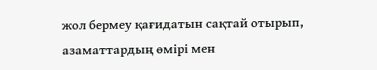жол бермеу қағидатын сақтай отырып, азаматтардың өмірі мен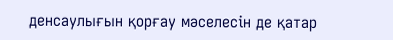денсаулығын қорғау мәселесін де қатар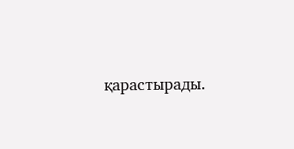қарастырады.